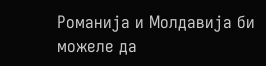Романија и Молдавија би можеле да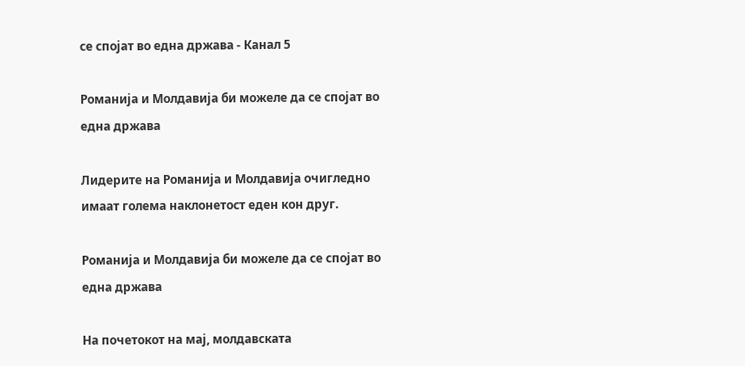се спојат во една држава - Канал 5

Романија и Молдавија би можеле да се спојат во една држава

Лидерите на Романија и Молдавија очигледно имаат голема наклонетост еден кон друг.

Романија и Молдавија би можеле да се спојат во една држава

На почетокот на мај, молдавската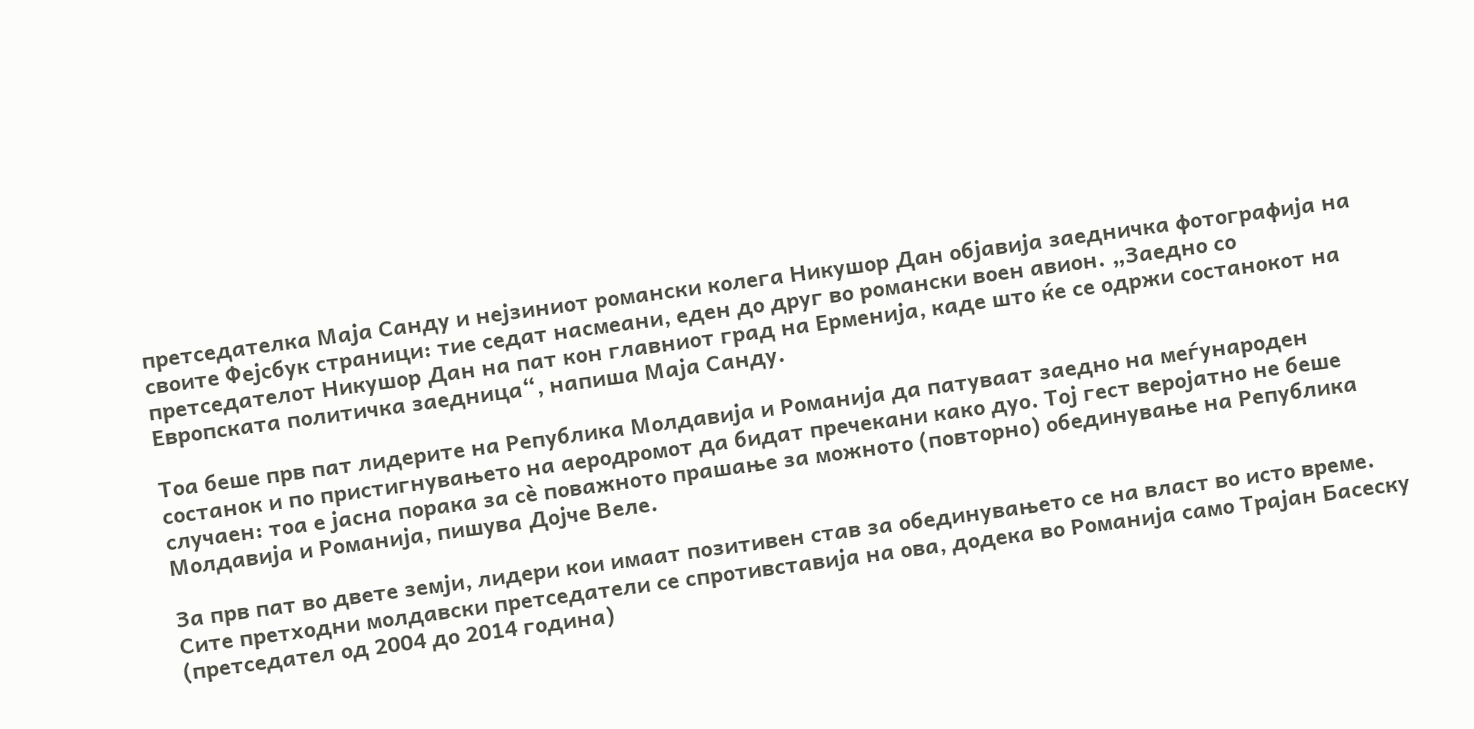претседателка Маја Санду и нејзиниот романски колега Никушор Дан објавија заедничка фотографија на своите Фејсбук страници: тие седат насмеани, еден до друг во романски воен авион. „Заедно со претседателот Никушор Дан на пат кон главниот град на Ерменија, каде што ќе се одржи состанокот на Европската политичка заедница“, напиша Маја Санду.

Тоа беше прв пат лидерите на Република Молдавија и Романија да патуваат заедно на меѓународен состанок и по пристигнувањето на аеродромот да бидат пречекани како дуо. Тој гест веројатно не беше случаен: тоа е јасна порака за сè поважното прашање за можното (повторно) обединување на Република Молдавија и Романија, пишува Дојче Веле.

За прв пат во двете земји, лидери кои имаат позитивен став за обединувањето се на власт во исто време. Сите претходни молдавски претседатели се спротивставија на ова, додека во Романија само Трајан Басеску (претседател од 2004 до 2014 година)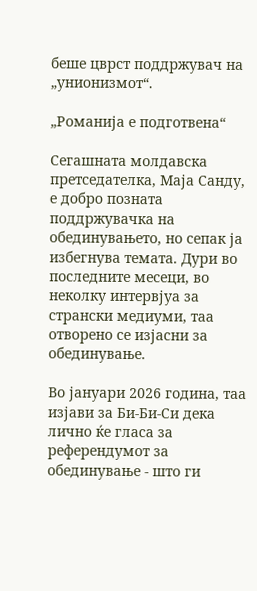беше цврст поддржувач на „унионизмот“.

„Романија е подготвена“

Сегашната молдавска претседателка, Маја Санду, е добро позната поддржувачка на обединувањето, но сепак ја избегнува темата. Дури во последните месеци, во неколку интервјуа за странски медиуми, таа отворено се изјасни за обединување.

Во јануари 2026 година, таа изјави за Би-Би-Си дека лично ќе гласа за референдумот за обединување - што ги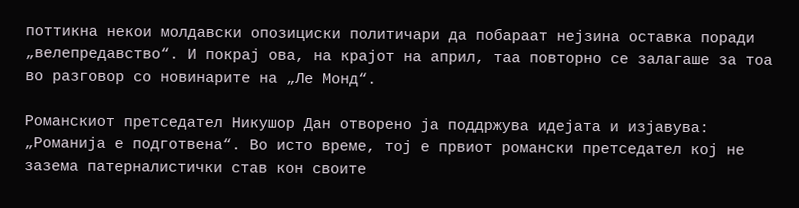поттикна некои молдавски опозициски политичари да побараат нејзина оставка поради „велепредавство“. И покрај ова, на крајот на април, таа повторно се залагаше за тоа во разговор со новинарите на „Ле Монд“.

Романскиот претседател Никушор Дан отворено ја поддржува идејата и изјавува: „Романија е подготвена“. Во исто време, тој е првиот романски претседател кој не зазема патерналистички став кон своите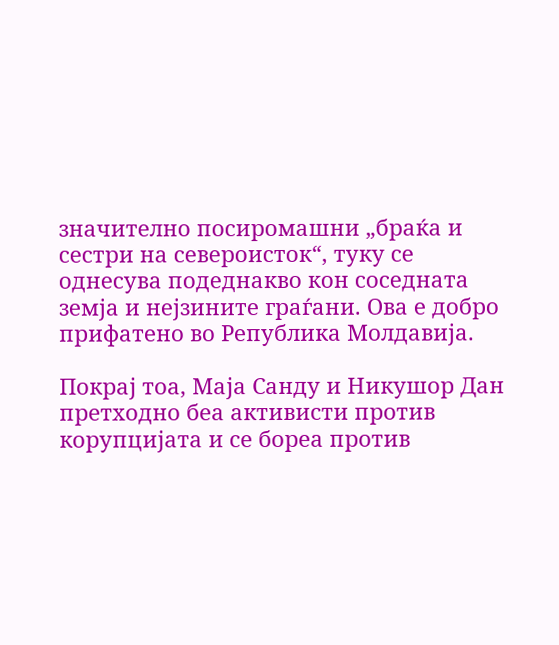значително посиромашни „браќа и сестри на североисток“, туку се однесува подеднакво кон соседната земја и нејзините граѓани. Ова е добро прифатено во Република Молдавија.

Покрај тоа, Маја Санду и Никушор Дан претходно беа активисти против корупцијата и се бореа против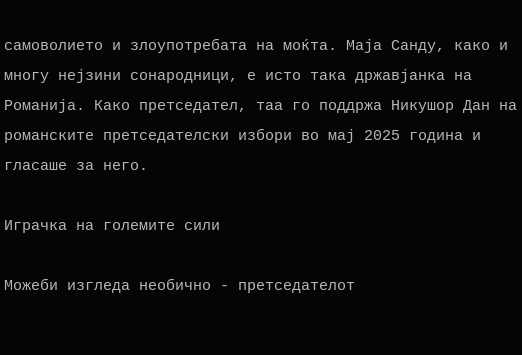самоволието и злоупотребата на моќта. Маја Санду, како и многу нејзини сонародници, е исто така државјанка на Романија. Како претседател, таа го поддржа Никушор Дан на романските претседателски избори во мај 2025 година и гласаше за него.

Играчка на големите сили

Можеби изгледа необично - претседателот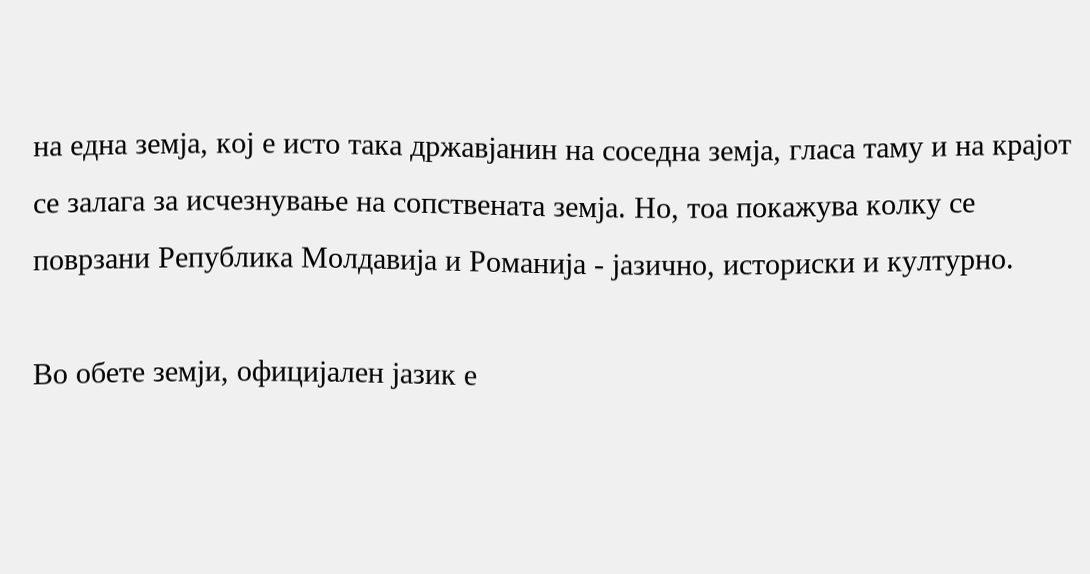на една земја, кој е исто така државјанин на соседна земја, гласа таму и на крајот се залага за исчезнување на сопствената земја. Но, тоа покажува колку се поврзани Република Молдавија и Романија - јазично, историски и културно.

Во обете земји, официјален јазик е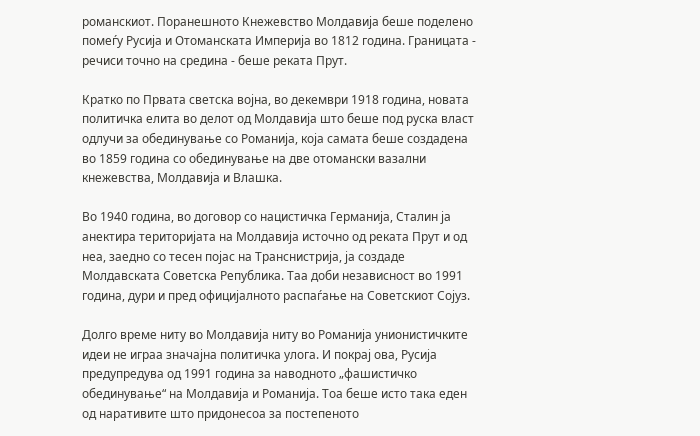романскиот. Поранешното Кнежевство Молдавија беше поделено помеѓу Русија и Отоманската Империја во 1812 година. Границата - речиси точно на средина - беше реката Прут.

Кратко по Првата светска војна, во декември 1918 година, новата политичка елита во делот од Молдавија што беше под руска власт одлучи за обединување со Романија, која самата беше создадена во 1859 година со обединување на две отомански вазални кнежевства, Молдавија и Влашка.

Во 1940 година, во договор со нацистичка Германија, Сталин ја анектира територијата на Молдавија источно од реката Прут и од неа, заедно со тесен појас на Транснистрија, ја создаде Молдавската Советска Република. Таа доби независност во 1991 година, дури и пред официјалното распаѓање на Советскиот Сојуз.

Долго време ниту во Молдавија ниту во Романија унионистичките идеи не играа значајна политичка улога. И покрај ова, Русија предупредува од 1991 година за наводното „фашистичко обединување“ на Молдавија и Романија. Тоа беше исто така еден од наративите што придонесоа за постепеното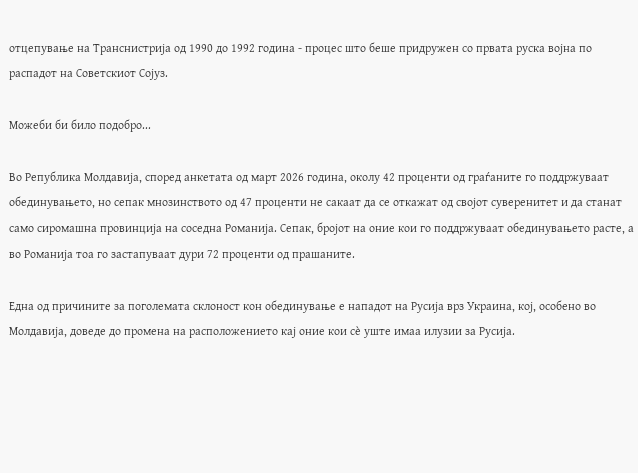отцепување на Транснистрија од 1990 до 1992 година - процес што беше придружен со првата руска војна по распадот на Советскиот Сојуз.

Можеби би било подобро...

Во Република Молдавија, според анкетата од март 2026 година, околу 42 проценти од граѓаните го поддржуваат обединувањето, но сепак мнозинството од 47 проценти не сакаат да се откажат од својот суверенитет и да станат само сиромашна провинција на соседна Романија. Сепак, бројот на оние кои го поддржуваат обединувањето расте, а во Романија тоа го застапуваат дури 72 проценти од прашаните.

Една од причините за поголемата склоност кон обединување е нападот на Русија врз Украина, кој, особено во Молдавија, доведе до промена на расположението кај оние кои сè уште имаа илузии за Русија.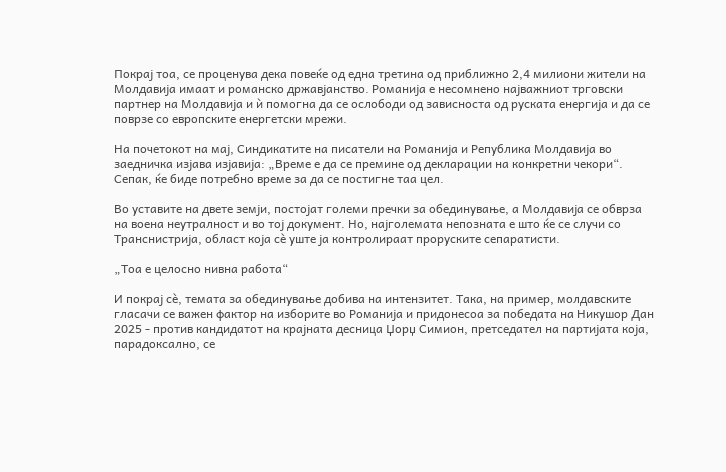Покрај тоа, се проценува дека повеќе од една третина од приближно 2,4 милиони жители на Молдавија имаат и романско државјанство. Романија е несомнено најважниот трговски партнер на Молдавија и ѝ помогна да се ослободи од зависноста од руската енергија и да се поврзе со европските енергетски мрежи.

На почетокот на мај, Синдикатите на писатели на Романија и Република Молдавија во заедничка изјава изјавија: „Време е да се премине од декларации на конкретни чекори“. Сепак, ќе биде потребно време за да се постигне таа цел.

Во уставите на двете земји, постојат големи пречки за обединување, а Молдавија се обврза на воена неутралност и во тој документ. Но, најголемата непозната е што ќе се случи со Транснистрија, област која сè уште ја контролираат проруските сепаратисти.

„Тоа е целосно нивна работа“

И покрај сè, темата за обединување добива на интензитет. Така, на пример, молдавските гласачи се важен фактор на изборите во Романија и придонесоа за победата на Никушор Дан 2025 - против кандидатот на крајната десница Џорџ Симион, претседател на партијата која, парадоксално, се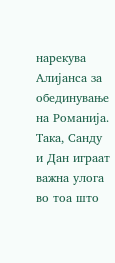нарекува Алијанса за обединување на Романија. Така, Санду и Дан играат важна улога во тоа што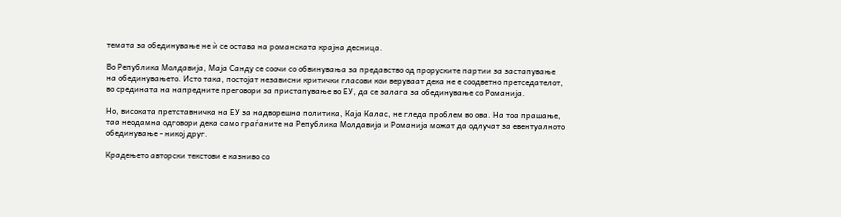темата за обединување не ѝ се остава на романската крајна десница.

Во Република Молдавија, Маја Санду се соочи со обвинувања за предавство од проруските партии за застапување на обединувањето. Исто така, постојат независни критички гласови кои веруваат дека не е соодветно претседателот, во средината на напредните преговори за пристапување во ЕУ, да се залага за обединување со Романија.

Но, високата претставничка на ЕУ за надворешна политика, Каја Калас, не гледа проблем во ова. На тоа прашање, таа неодамна одговори дека само граѓаните на Република Молдавија и Романија можат да одлучат за евентуалното обединување - никој друг.

Крадењето авторски текстови е казниво со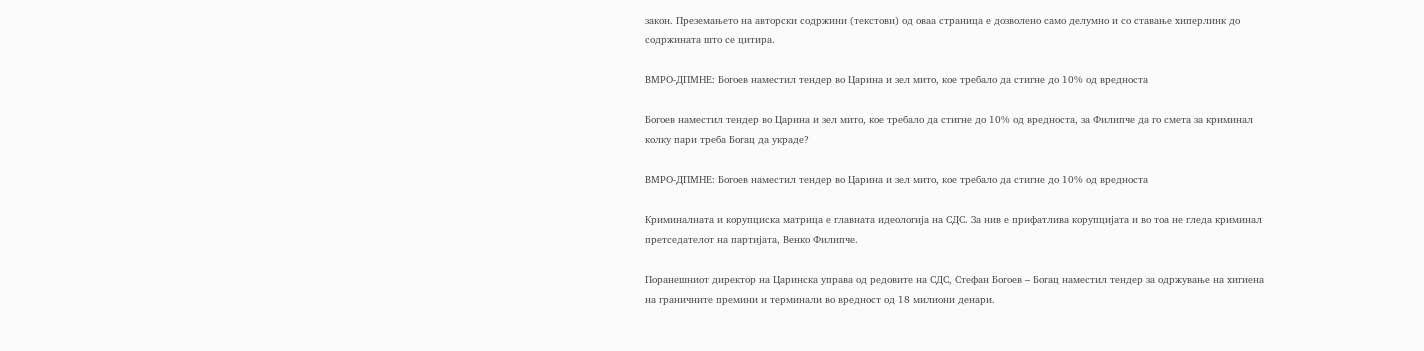закон. Преземањето на авторски содржини (текстови) од оваа страница е дозволено само делумно и со ставање хиперлинк до содржината што се цитира.

ВМРО-ДПМНЕ: Богоев наместил тендер во Царина и зел мито, кое требало да стигне до 10% од вредноста

Богоев наместил тендер во Царина и зел мито, кое требало да стигне до 10% од вредноста, за Филипче да го смета за криминал колку пари треба Богац да украде?

ВМРО-ДПМНЕ: Богоев наместил тендер во Царина и зел мито, кое требало да стигне до 10% од вредноста

Криминалната и корупциска матрица е главната идеологија на СДС. За нив е прифатлива корупцијата и во тоа не гледа криминал претседателот на партијата, Венко Филипче.

Поранешниот директор на Царинска управа од редовите на СДС, Стефан Богоев – Богац наместил тендер за одржување на хигиена на граничните премини и терминали во вредност од 18 милиони денари.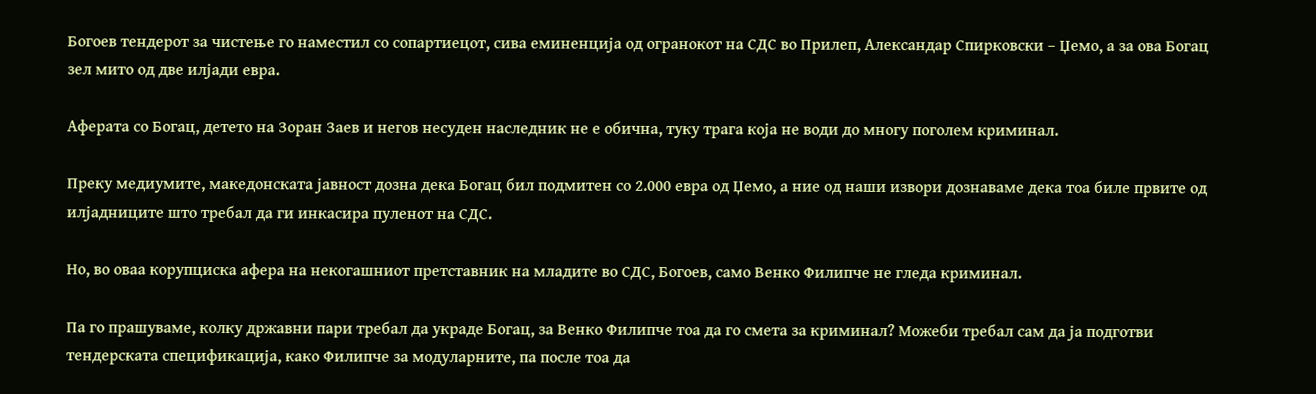Богоев тендерот за чистење го наместил со сопартиецот, сива еминенција од огранокот на СДС во Прилеп, Александар Спирковски – Џемо, а за ова Богац зел мито од две илјади евра.

Аферата со Богац, детето на Зоран Заев и негов несуден наследник не е обична, туку трага која не води до многу поголем криминал.

Преку медиумите, македонската јавност дозна дека Богац бил подмитен со 2.000 евра од Џемо, а ние од наши извори дознаваме дека тоа биле првите од илјадниците што требал да ги инкасира пуленот на СДС.

Но, во оваа корупциска афера на некогашниот претставник на младите во СДС, Богоев, само Венко Филипче не гледа криминал.

Па го прашуваме, колку државни пари требал да украде Богац, за Венко Филипче тоа да го смета за криминал? Можеби требал сам да ја подготви тендерската спецификација, како Филипче за модуларните, па после тоа да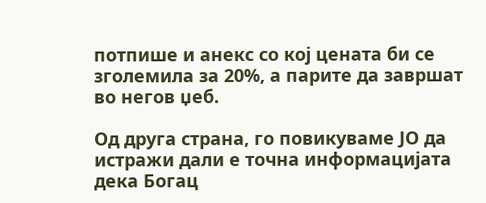потпише и анекс со кој цената би се зголемила за 20%, а парите да завршат во негов џеб.

Од друга страна, го повикуваме ЈО да истражи дали е точна информацијата дека Богац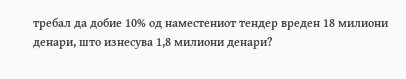требал да добие 10% од наместениот тендер вреден 18 милиони денари, што изнесува 1,8 милиони денари?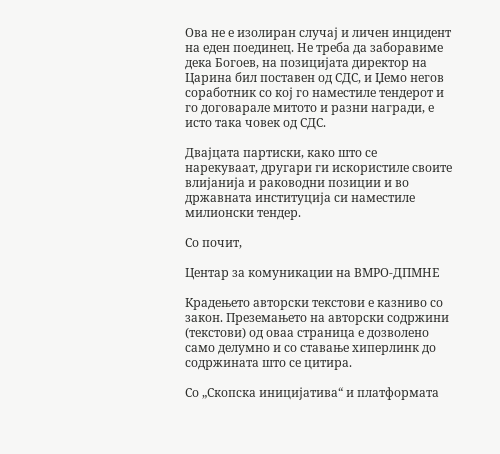Ова не е изолиран случај и личен инцидент на еден поединец. Не треба да заборавиме дека Богоев, на позицијата директор на Царина бил поставен од СДС, и Џемо негов соработник со кој го наместиле тендерот и го договарале митото и разни награди, е исто така човек од СДС.

Двајцата партиски, како што се нарекуваат, другари ги искористиле своите влијанија и раководни позиции и во државната институција си наместиле милионски тендер.

Со почит,

Центар за комуникации на ВМРО-ДПМНЕ

Крадењето авторски текстови е казниво со закон. Преземањето на авторски содржини (текстови) од оваа страница е дозволено само делумно и со ставање хиперлинк до содржината што се цитира.

Со „Скопска иницијатива“ и платформата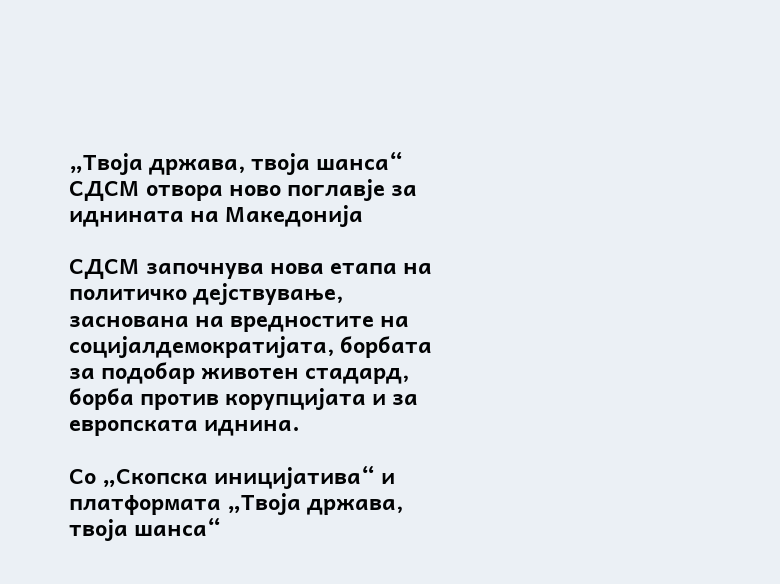„Твоја држава, твоја шанса“ СДСМ отвора ново поглавје за иднината на Македонија

СДСМ започнува нова етапа на политичко дејствување, заснована на вредностите на социјалдемократијата, борбата за подобар животен стадард, борба против корупцијата и за европската иднина.

Со „Скопска иницијатива“ и платформата „Твоја држава, твоја шанса“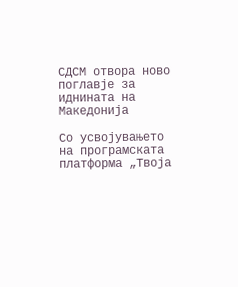СДСМ отвора ново поглавје за иднината на Македонија

Со усвојувањето на програмската платформа „Твоја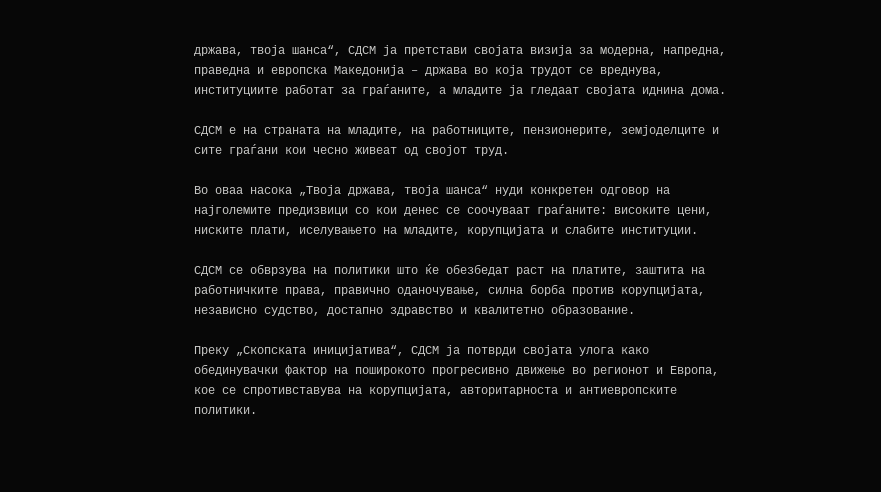држава, твоја шанса“, СДСМ ја претстави својата визија за модерна, напредна, праведна и европска Македонија – држава во која трудот се вреднува, институциите работат за граѓаните, а младите ја гледаат својата иднина дома.

СДСМ е на страната на младите, на работниците, пензионерите, земјоделците и сите граѓани кои чесно живеат од својот труд.

Во оваа насока „Твоја држава, твоја шанса“ нуди конкретен одговор на најголемите предизвици со кои денес се соочуваат граѓаните: високите цени, ниските плати, иселувањето на младите, корупцијата и слабите институции.

СДСМ се обврзува на политики што ќе обезбедат раст на платите, заштита на работничките права, правично оданочување, силна борба против корупцијата, независно судство, достапно здравство и квалитетно образование.

Преку „Скопската иницијатива“, СДСМ ја потврди својата улога како обединувачки фактор на поширокото прогресивно движење во регионот и Европа, кое се спротивставува на корупцијата, авторитарноста и антиевропските политики.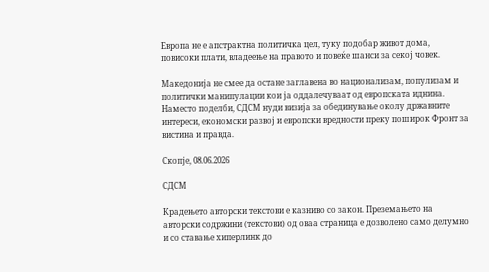Европа не е апстрактна политичка цел, туку подобар живот дома, повисоки плати, владеење на правото и повеќе шанси за секој човек.

Македонија не смее да остане заглавена во национализам, популизам и политички манипулации кои ја оддалечуваат од европската иднина. Наместо поделби, СДСМ нуди визија за обединување околу државните интереси, економски развој и европски вредности преку поширок Фронт за вистина и правда.

Скопје, 08.06.2026

СДСМ

Крадењето авторски текстови е казниво со закон. Преземањето на авторски содржини (текстови) од оваа страница е дозволено само делумно и со ставање хиперлинк до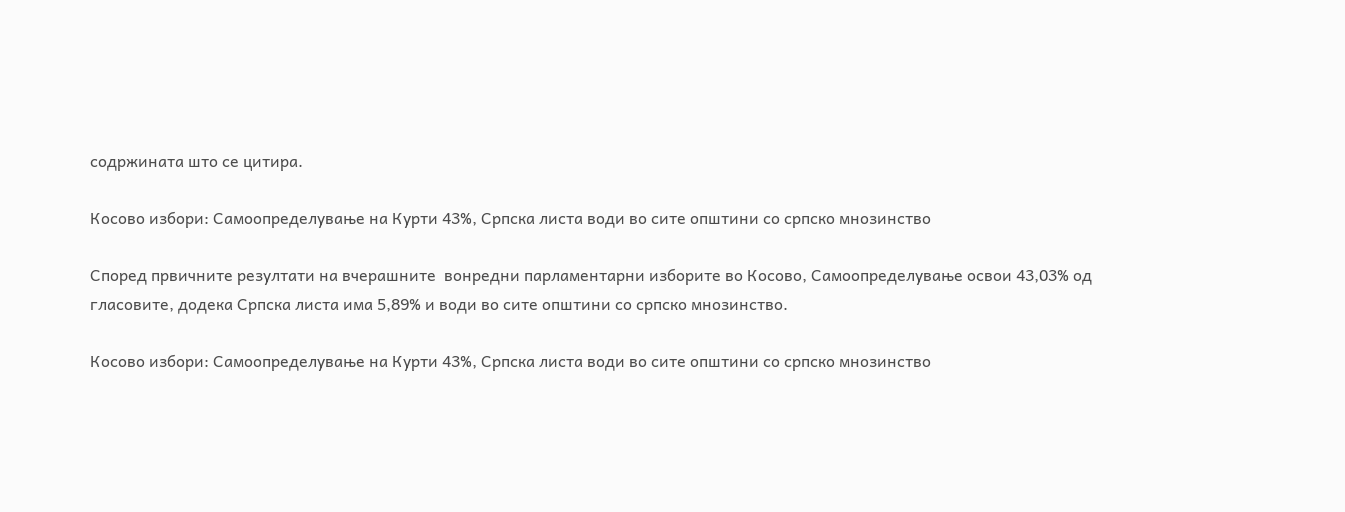содржината што се цитира.

Косово избори: Самоопределување на Курти 43%, Српска листа води во сите општини со српско мнозинство

Според првичните резултати на вчерашните  вонредни парламентарни изборите во Косово, Самоопределување освои 43,03% од гласовите, додека Српска листа има 5,89% и води во сите општини со српско мнозинство.

Косово избори: Самоопределување на Курти 43%, Српска листа води во сите општини со српско мнозинство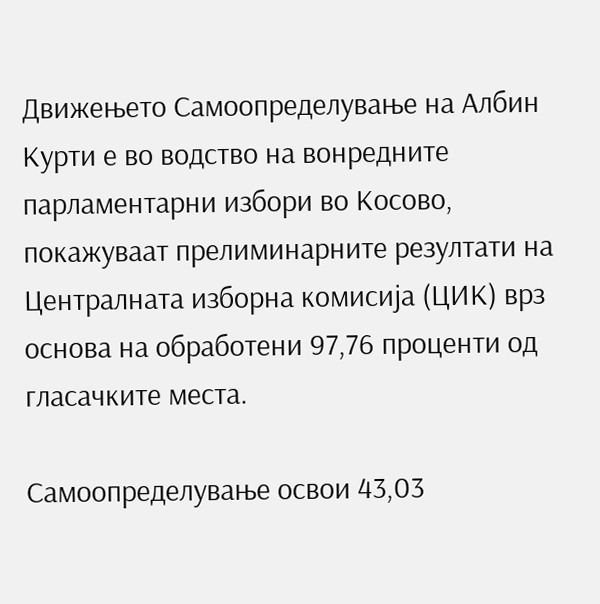Движењето Самоопределување на Албин Курти е во водство на вонредните парламентарни избори во Косово, покажуваат прелиминарните резултати на Централната изборна комисија (ЦИК) врз основа на обработени 97,76 проценти од гласачките места.

Самоопределување освои 43,03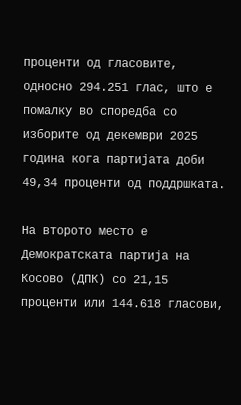проценти од гласовите, односно 294.251 глас, што е помалку во споредба со изборите од декември 2025 година кога партијата доби 49,34 проценти од поддршката.

На второто место е Демократската партија на Косово (ДПК) со 21,15 проценти или 144.618 гласови,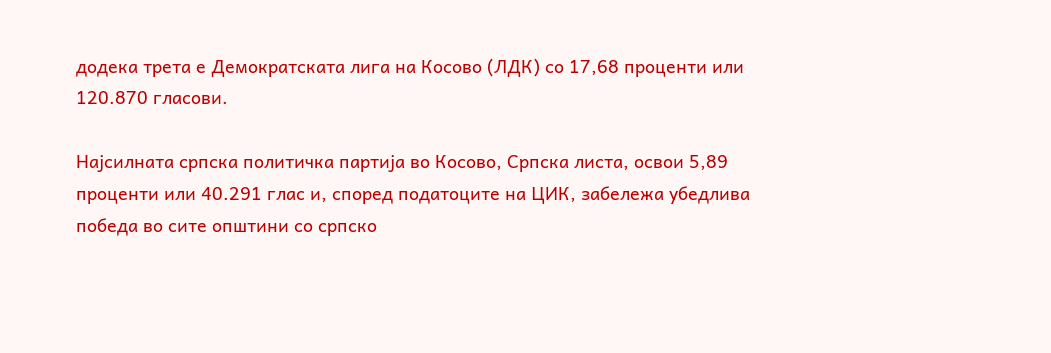додека трета е Демократската лига на Косово (ЛДК) со 17,68 проценти или 120.870 гласови.

Најсилната српска политичка партија во Косово, Српска листа, освои 5,89 проценти или 40.291 глас и, според податоците на ЦИК, забележа убедлива победа во сите општини со српско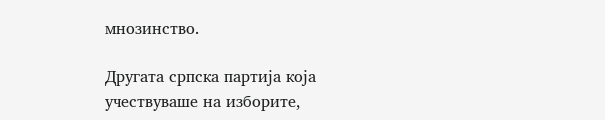мнозинство.

Другата српска партија која учествуваше на изборите,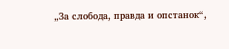„За слобода, правда и опстанок“,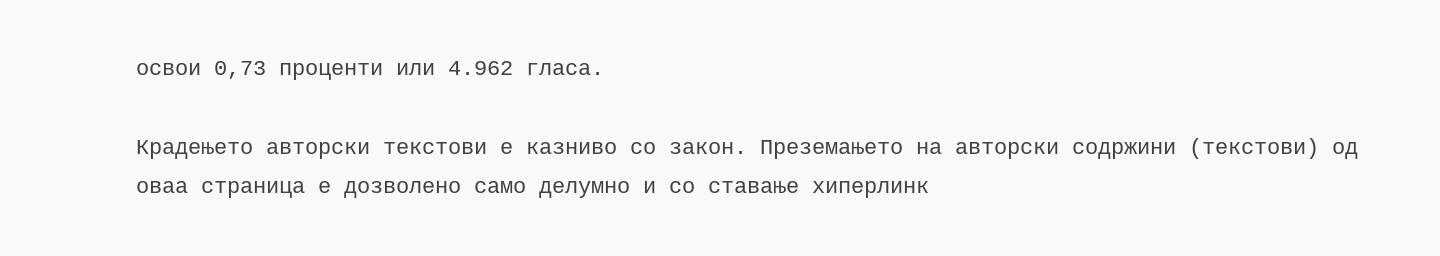освои 0,73 проценти или 4.962 гласа.

Крадењето авторски текстови е казниво со закон. Преземањето на авторски содржини (текстови) од оваа страница е дозволено само делумно и со ставање хиперлинк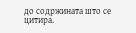до содржината што се цитира.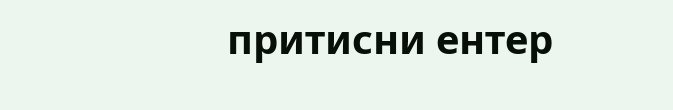притисни ентер